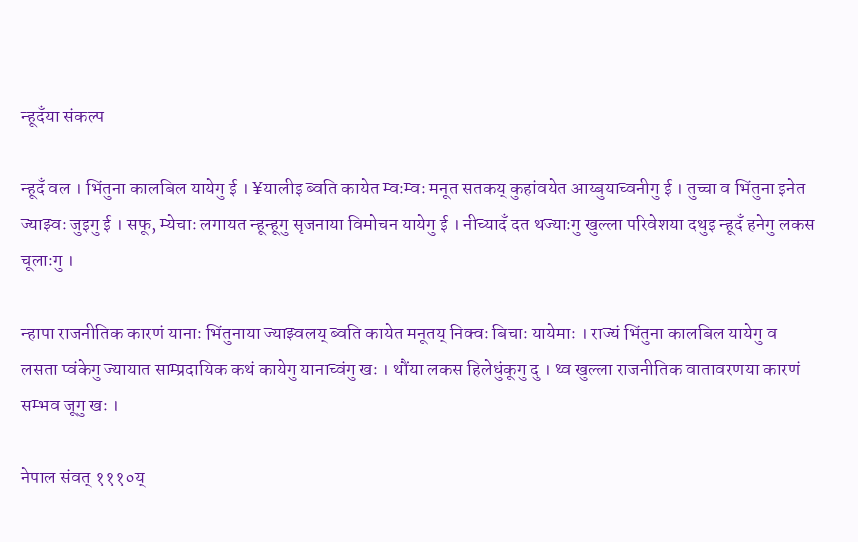न्हूदँया संकल्प

न्हूदँ वल । भिंतुना कालबिल यायेगु ई । ¥यालीइ ब्वति कायेत म्वःम्वः मनूत सतकय् कुहांवयेत आय्बुयाच्वनीगु ई । तुच्चा व भिंतुना इनेत ज्याझ्वः जुइगु ई । सफू, म्येचाः लगायत न्हून्हूगु सृजनाया विमोचन यायेगु ई । नीच्यादँ दत थज्याःगु खुल्ला परिवेशया दथुइ न्हूदँ हनेगु लकस चूलाःगु ।

न्हापा राजनीतिक कारणं यानाः भिंतुनाया ज्याझ्वलय् ब्वति कायेत मनूतय् निक्वः बिचाः यायेमाः । राज्यं भिंतुना कालबिल यायेगु व लसता प्वंकेगु ज्यायात साम्प्रदायिक कथं कायेगु यानाच्वंगु खः । थौंया लकस हिलेधुंकूगु दु । थ्व खुल्ला राजनीतिक वातावरणया कारणं सम्भव जूगु खः ।

नेपाल संवत् १११०य्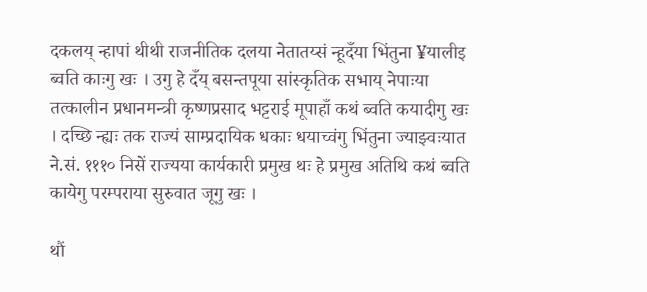दकलय् न्हापां थीथी राजनीतिक दलया नेतातय्सं न्हूदँया भिंतुना ¥यालीइ ब्वति काःगु खः । उगु हे दँय् बसन्तपूया सांस्कृतिक सभाय् नेपाःया तत्कालीन प्रधानमन्त्री कृष्णप्रसाद भट्टराई मूपाहाँ कथं ब्वति कयादीगु खः । दच्छि न्ह्यः तक राज्यं साम्प्रदायिक धकाः धयाच्वंगु भिंतुना ज्याझ्वःयात ने.सं. १११० निसें राज्यया कार्यकारी प्रमुख थः हे प्रमुख अतिथि कथं ब्वति कायेगु परम्पराया सुरुवात जूगु खः ।

थौं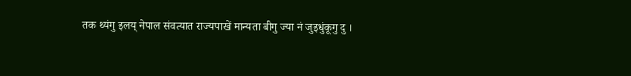तक थ्यंगु इलय् नेपाल संवत्यात राज्यपाखें मान्यता बीगु ज्या नं जुइधुंकूगु दु ।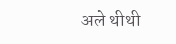अले थीथी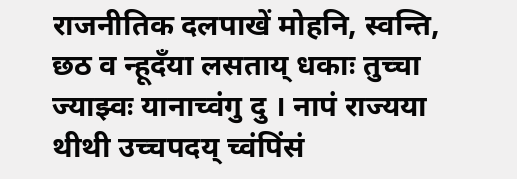राजनीतिक दलपाखें मोहनि, स्वन्ति, छठ व न्हूदँया लसताय् धकाः तुच्चा ज्याझ्वः यानाच्वंगु दु । नापं राज्यया थीथी उच्चपदय् च्वंपिंसं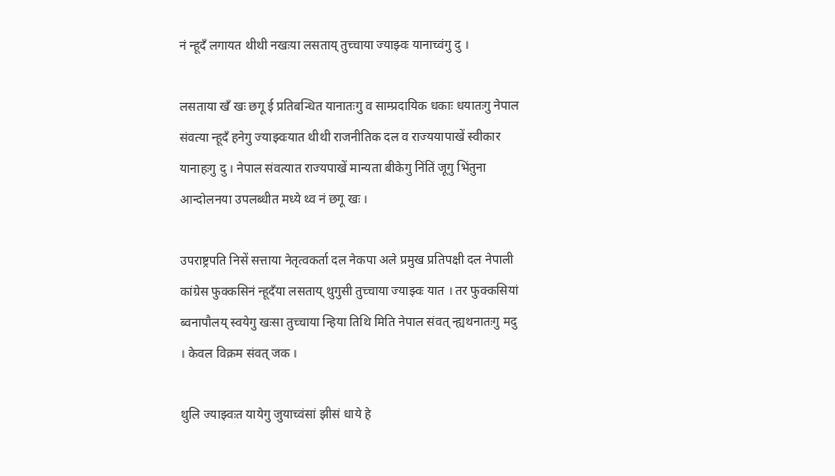नं न्हूदँ लगायत थीथी नखःया लसताय् तुच्चाया ज्याझ्वः यानाच्वंगु दु ।

लसताया खँ खः छगू ई प्रतिबन्धित यानातःगु व साम्प्रदायिक धकाः धयातःगु नेपाल संवत्या न्हूदँ हनेगु ज्याझ्वःयात थीथी राजनीतिक दल व राज्ययापाखें स्वीकार यानाहःगु दु । नेपाल संवत्यात राज्यपाखें मान्यता बीकेगु निंतिं जूगु भिंतुना आन्दोलनया उपलब्धीत मध्ये थ्व नं छगू खः ।

उपराष्ट्रपति निसें सत्ताया नेतृत्वकर्ता दल नेकपा अले प्रमुख प्रतिपक्षी दल नेपाली कांग्रेस फुक्कसिनं न्हूदँया लसताय् थुगुसी तुच्चाया ज्याझ्वः यात । तर फुक्कसियां ब्वनापौलय् स्वयेगु खःसा तुच्चाया न्हिया तिथि मिति नेपाल संवत् न्ह्यथनातःगु मदु । केवल विक्रम संवत् जक ।

थुलि ज्याझ्वःत यायेगु जुयाच्वंसां झीसं धाये हे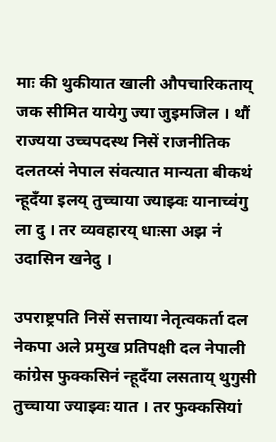माः की थुकीयात खाली औपचारिकताय् जक सीमित यायेगु ज्या जुइमजिल । थौं राज्यया उच्चपदस्थ निसें राजनीतिक दलतय्सं नेपाल संवत्यात मान्यता बीकथं न्हूदँया इलय् तुच्चाया ज्याझ्वः यानाच्वंगु ला दु । तर व्यवहारय् धाःसा अझ नं उदासिन खनेदु ।

उपराष्ट्रपति निसें सत्ताया नेतृत्वकर्ता दल नेकपा अले प्रमुख प्रतिपक्षी दल नेपाली कांग्रेस फुक्कसिनं न्हूदँया लसताय् थुगुसी तुच्चाया ज्याझ्वः यात । तर फुक्कसियां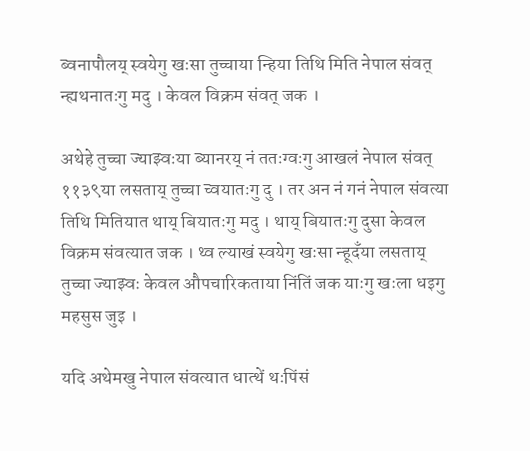ब्वनापौलय् स्वयेगु खःसा तुच्चाया न्हिया तिथि मिति नेपाल संवत् न्ह्यथनातःगु मदु । केवल विक्रम संवत् जक ।

अथेहे तुच्चा ज्याझ्वःया ब्यानरय् नं ततःग्वःगु आखलं नेपाल संवत् ११३९या लसताय् तुच्चा च्वयातःगु दु । तर अन नं गनं नेपाल संवत्या तिथि मितियात थाय् बियातःगु मदु । थाय् बियातःगु दुसा केवल विक्रम संवत्यात जक । थ्व ल्याखं स्वयेगु खःसा न्हूदँया लसताय् तुच्चा ज्याझ्वः केवल औपचारिकताया निंतिं जक याःगु खःला धइगु महसुस जुइ ।

यदि अथेमखु नेपाल संवत्यात धात्थें थःपिंसं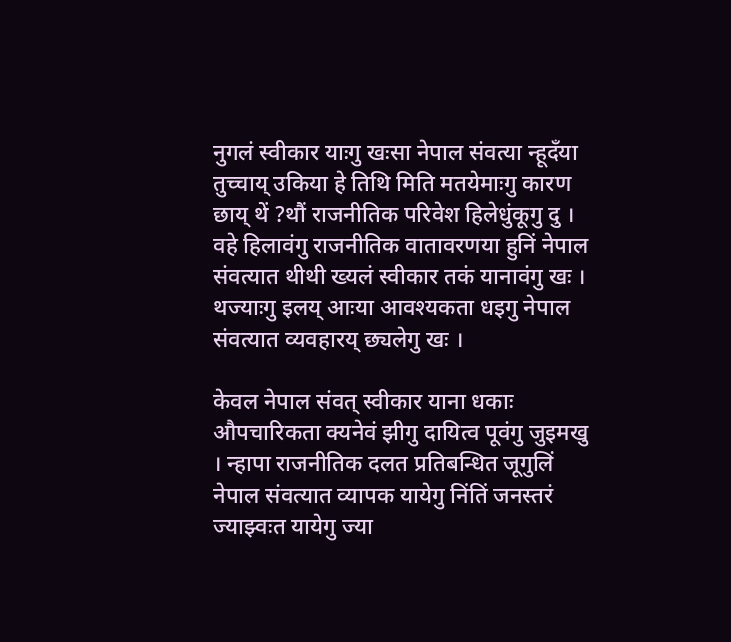नुगलं स्वीकार याःगु खःसा नेपाल संवत्या न्हूदँया तुच्चाय् उकिया हे तिथि मिति मतयेमाःगु कारण छाय् थें ?थौं राजनीतिक परिवेश हिलेधुंकूगु दु । वहे हिलावंगु राजनीतिक वातावरणया हुनिं नेपाल संवत्यात थीथी ख्यलं स्वीकार तकं यानावंगु खः । थज्याःगु इलय् आःया आवश्यकता धइगु नेपाल संवत्यात व्यवहारय् छ्यलेगु खः ।

केवल नेपाल संवत् स्वीकार याना धकाः औपचारिकता क्यनेवं झीगु दायित्व पूवंगु जुइमखु । न्हापा राजनीतिक दलत प्रतिबन्धित जूगुलिं नेपाल संवत्यात व्यापक यायेगु निंतिं जनस्तरं ज्याझ्वःत यायेगु ज्या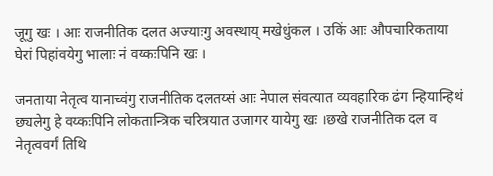जूगु खः । आः राजनीतिक दलत अज्याःगु अवस्थाय् मखेधुंकल । उकिं आः औपचारिकताया घेरां पिहांवयेगु भालाः नं वय्कःपिनि खः ।

जनताया नेतृत्व यानाच्वंगु राजनीतिक दलतय्सं आः नेपाल संवत्यात व्यवहारिक ढंग न्हियान्हिथं छ्यलेगु हे वय्कःपिनि लोकतान्त्रिक चरित्रयात उजागर यायेगु खः ।छखे राजनीतिक दल व नेतृत्ववर्गं तिथि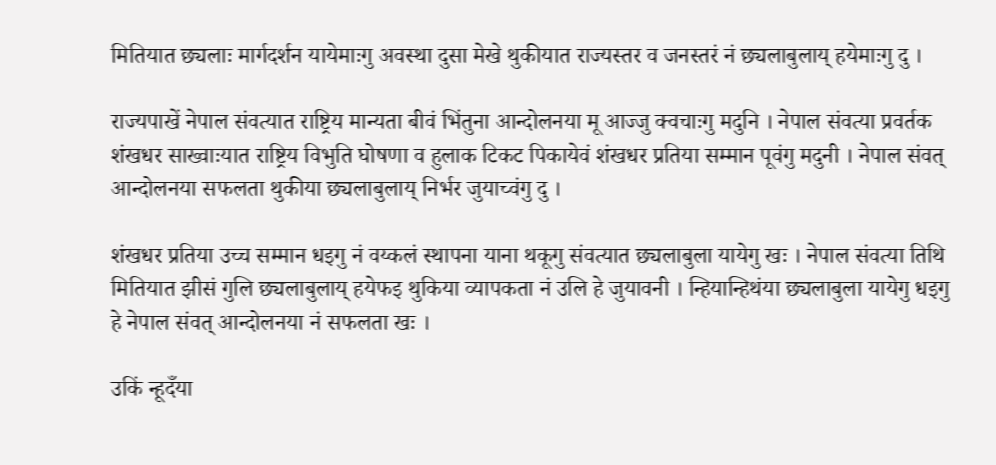मितियात छ्यलाः मार्गदर्शन यायेमाःगु अवस्था दुसा मेखे थुकीयात राज्यस्तर व जनस्तरं नं छ्यलाबुलाय् हयेमाःगु दु ।

राज्यपाखें नेपाल संवत्यात राष्ट्रिय मान्यता बीवं भिंतुना आन्दोलनया मू आज्जु क्वचाःगु मदुनि । नेपाल संवत्या प्रवर्तक शंखधर साख्वाःयात राष्ट्रिय विभुति घोषणा व हुलाक टिकट पिकायेवं शंखधर प्रतिया सम्मान पूवंगु मदुनी । नेपाल संवत् आन्दोलनया सफलता थुकीया छ्यलाबुलाय् निर्भर जुयाच्वंगु दु ।

शंखधर प्रतिया उच्च सम्मान धइगु नं वय्कलं स्थापना याना थकूगु संवत्यात छ्यलाबुला यायेगु खः । नेपाल संवत्या तिथि मितियात झीसं गुलि छ्यलाबुलाय् हयेफइ थुकिया व्यापकता नं उलि हे जुयावनी । न्हियान्हिथंया छ्यलाबुला यायेगु धइगु हे नेपाल संवत् आन्दोलनया नं सफलता खः ।

उकिं न्हूदँया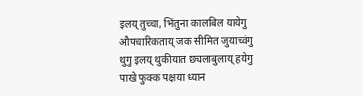इलय् तुच्चा, भिंतुना कालबिल यायेगु औपचारिकताय् जक सीमित जुयाच्वंगु थुगु इलय् थुकीयात छ्यलाबुलाय् हयेगु पाखे फुक्क पक्षया ध्यान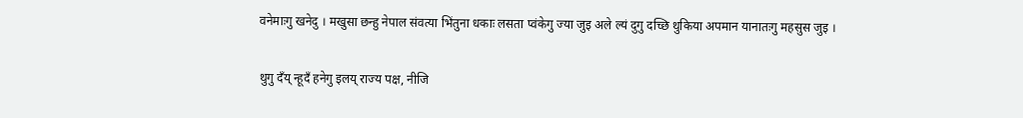वनेमाःगु खनेदु । मखुसा छन्हु नेपाल संवत्या भिंतुना धकाः लसता प्वंकेगु ज्या जुइ अले ल्यं दुगु दच्छि थुकिया अपमान यानातःगु महसुस जुइ ।

थुगु दँय् न्हूदँ हनेगु इलय् राज्य पक्ष, नीजि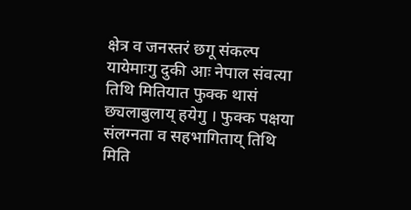क्षेत्र व जनस्तरं छगू संकल्प यायेमाःगु दुकी आः नेपाल संवत्या तिथि मितियात फुक्क थासं छ्यलाबुलाय् हयेगु । फुक्क पक्षया संलग्नता व सहभागिताय् तिथि मिति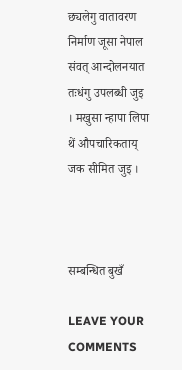छ्यलेगु वातावरण निर्माण जूसा नेपाल संवत् आन्दोलनयात तःधंगु उपलब्धी जुइ । मखुसा न्हापा लिपा थें औपचारिकताय् जक सीमित जुइ ।



सम्बन्धित बुखँ

LEAVE YOUR COMMENTS